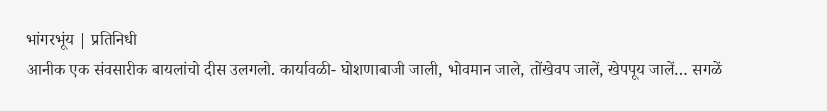भांगरभूंय | प्रतिनिधी
आनीक एक संवसारीक बायलांचो दीस उलगलो. कार्यावळी- घोशणाबाजी जाली, भोवमान जाले, तोंखेवप जालें, खेपपूय जालें… सगळें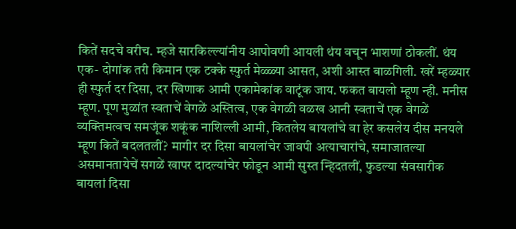कितें सदचे वरीच. म्हजे सारकिल्ल्यांनीय आपोवणी आयली थंय वचून भाशणां ठोकलीं. थंय एक- दोगांक तरी किमान एक टक्के स्फुर्त मेळ्ळ्या आसत, अशी आस्त बाळगिली. खरें म्हळ्यार ही स्फुर्त दर दिसा, दर खिणाक आमी एकामेकांक वाटूंक जाय. फकत बायलो म्हूण न्ही. मनीस म्हूण. पूण मुळांत स्वताचें वेगळें अस्तित्व, एक वेगळी वळख आनी स्वताचें एक वेगळें व्यक्तिमत्वच समजूंक शकूंक नाशिल्ली आमी, कितलेय बायलांचे वा हेर कसलेय दीस मनयले म्हूण कितें बदलतलीं? मागीर दर दिसा बायलांचेर जावपी अत्याचारांचे, समाजातल्या असमानतायेचें सगळें खापर दादल्यांचेर फोडून आमी सुस्त न्हिदतलीं, फुडल्या संवसारीक बायलां दिसा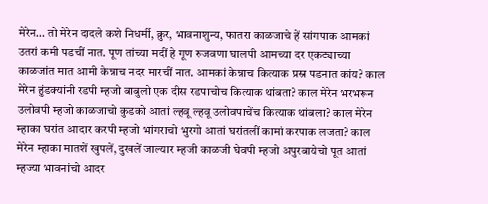मेरेन… तो मेरेन दादले कशे निधर्मी, क्रुर, भावनाशुन्य, फातरा काळजाचे हें सांगपाक आमकां उतरां कमी पडचीं नात. पूण तांच्या मदीं हे गूण रुजवणा घालपी आमच्या दर एकट्याच्या काळजांत मात आमी केन्नाच नदर मारचीं नात. आमकां केन्नाच कित्याक प्रस्न पडनात कांय? काल मेरेन हुंडक्यांनी रडपी म्हजो बाबुलो एक दीस रडपाचोच कित्याक थांबता? काल मेरेन भरभरून उलोवपी म्हजो काळजाचो कुडको आतां ल्हवू ल्हवू उलोवपाचेंच कित्याक थांबला? काल मेरेन म्हाका घरांत आदार करपी म्हजो भांगराचो भुरगो आतां घरांतलीं कामां करपाक लजता? काल मेरेन म्हाका मातशें खुपलें, दुखलें जाल्यार म्हजी काळजी घेवपी म्हजो अपुरबायेचो पूत आतां म्हज्या भावनांचो आदर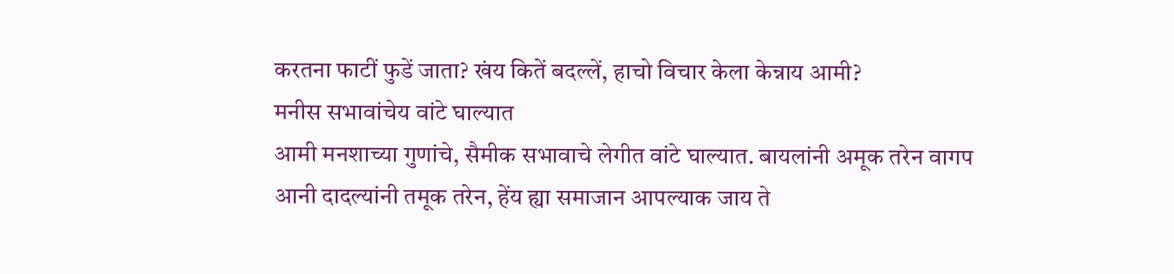करतना फाटीं फुडें जाता? खंय कितें बदल्लें, हाचो विचार केला केन्नाय आमी?
मनीस सभावांचेय वांटे घाल्यात
आमी मनशाच्या गुणांचे, सैमीक सभावाचे लेगीत वांटे घाल्यात. बायलांनी अमूक तरेन वागप आनी दादल्यांनी तमूक तरेन, हेंय ह्या समाजान आपल्याक जाय ते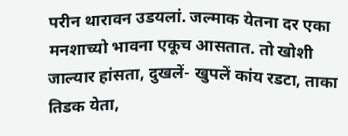परीन थारावन उडयलां. जल्माक येतना दर एका मनशाच्यो भावना एकूच आसतात. तो खोशी जाल्यार हांसता, दुखलें- खुपलें कांय रडटा, ताका तिडक येता,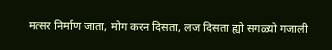मत्सर निर्माण जाता, मोग करन दिसता, लज दिसता ह्यो सगळ्यो गजाली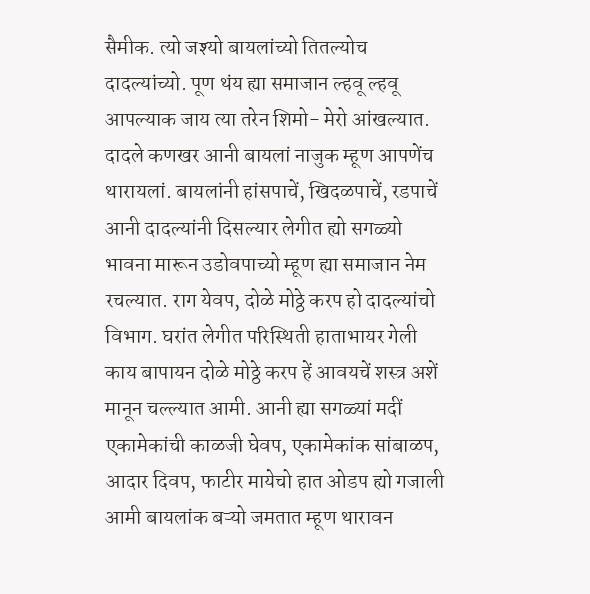सैमीक. त्यो जश्यो बायलांच्यो तितल्योच दादल्यांच्यो. पूण थंय ह्या समाजान ल्हवू ल्हवू आपल्याक जाय त्या तरेन शिमो- मेरो आंखल्यात. दादले कणखर आनी बायलां नाजुक म्हूण आपणेंच थारायलां. बायलांनी हांसपाचें, खिदळपाचें, रडपाचें आनी दादल्यांनी दिसल्यार लेगीत ह्यो सगळ्यो भावना मारून उडोवपाच्यो म्हूण ह्या समाजान नेम रचल्यात. राग येवप, दोळे मोठ्ठे करप हो दादल्यांचो विभाग. घरांत लेगीत परिस्थिती हाताभायर गेली काय बापायन दोळे मोठ्ठे करप हें आवयचें शस्त्र अशें मानून चल्ल्यात आमी. आनी ह्या सगळ्यां मदीं एकामेकांची काळजी घेवप, एकामेकांक सांबाळप, आदार दिवप, फाटीर मायेचो हात ओडप ह्यो गजाली आमी बायलांक बऱ्यो जमतात म्हूण थारावन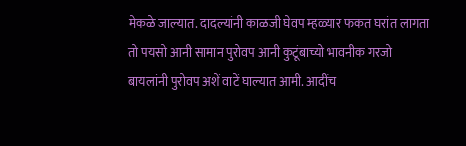मेकळे जाल्यात. दादल्यांनी काळजी घेवप म्हळ्यार फकत घरांत लागता तो पयसो आनी सामान पुरोवप आनी कुटूंबाच्यो भावनीक गरजो बायलांनी पुरोवप अशें वाटें घाल्यात आमी. आदींच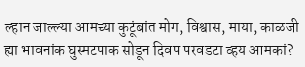ल्हान जाल्ल्या आमच्या कुटूंबांत मोग, विश्वास, माया, काळजी ह्या भावनांक घुस्मटपाक सोडून दिवप परवडटा व्हय आमकां?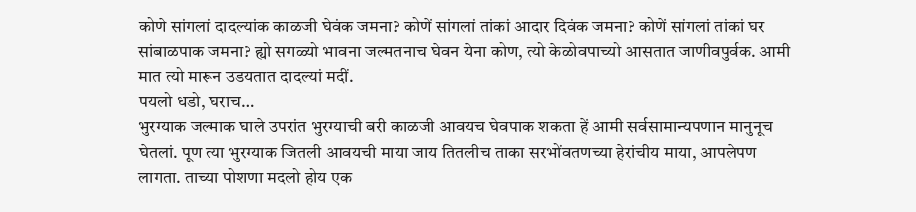कोणे सांगलां दादल्यांक काळजी घेवंक जमना? कोणें सांगलां तांकां आदार दिवंक जमना? कोणें सांगलां तांकां घर सांबाळपाक जमना? ह्यो सगळ्यो भावना जल्मतनाच घेवन येना कोण, त्यो केळोवपाच्यो आसतात जाणीवपुर्वक. आमी मात त्यो मारून उडयतात दादल्यां मदीं.
पयलो धडो, घराच…
भुरग्याक जल्माक घाले उपरांत भुरग्याची बरी काळजी आवयच घेवपाक शकता हें आमी सर्वसामान्यपणान मानुनूच घेतलां. पूण त्या भुरग्याक जितली आवयची माया जाय तितलीच ताका सरभोंवतणच्या हेरांचीय माया, आपलेपण लागता. ताच्या पोशणा मदलो होय एक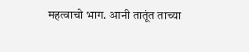महत्वाचो भाग. आनी तातूंत ताच्या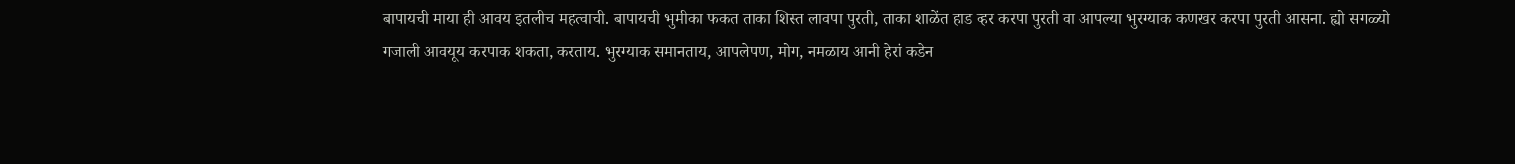बापायची माया ही आवय इतलीच महत्वाची. बापायची भुमीका फकत ताका शिस्त लावपा पुरती, ताका शाळेंत हाड व्हर करपा पुरती वा आपल्या भुरग्याक कणखर करपा पुरती आसना. ह्यो सगळ्यो गजाली आवयूय करपाक शकता, करताय. भुरग्याक समानताय, आपलेपण, मोग, नमळाय आनी हेरां कडेन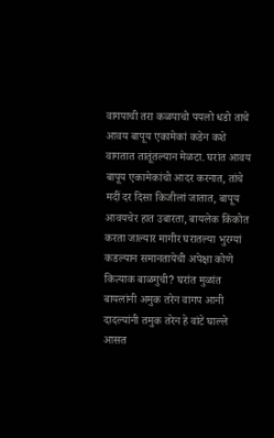वागपाची तरा कळपाचो पयलो धडो ताचे आवय बापूय एकामेकां कडेन कशे वागतात तातूंतल्यान मेळटा. घरांत आवय बापूय एकामेकांचो आदर करनात, तांचे मदीं दर दिसा किजीलां जातात, बापूय आवयचेर हात उबारता, बायलेक किंकोत करता जाल्यार मागीर घरातल्या भुरग्यां कडल्यान समानतायेची अपेक्षा कोणे कित्याक बाळगुची? घरांत मुळांत बायलांनी अमुक तरेन वागप आनी दादल्यांनी तमुक तरेन हे वांटे घाल्ले आसत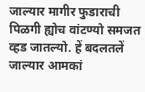जाल्यार मागीर फुडाराची पिळगी ह्योच वांटण्यो समजत व्हड जातल्यो. हें बदलतलें जाल्यार आमकां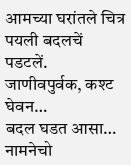आमच्या घरांतले चित्र पयली बदलचें पडटलें. जाणीवपुर्वक, कश्ट घेवन…
बदल घडत आसा…
नामनेचो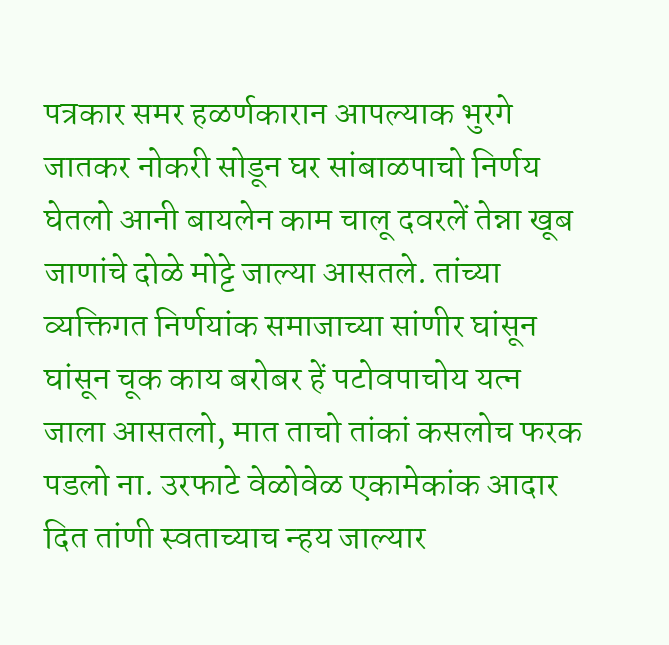पत्रकार समर हळर्णकारान आपल्याक भुरगे जातकर नोकरी सोडून घर सांबाळपाचो निर्णय घेतलो आनी बायलेन काम चालू दवरलें तेन्ना खूब जाणांचे दोळे मोट्टे जाल्या आसतले. तांच्या व्यक्तिगत निर्णयांक समाजाच्या सांणीर घांसून घांसून चूक काय बरोबर हें पटोवपाचोय यत्न जाला आसतलो, मात ताचो तांकां कसलोच फरक पडलो ना. उरफाटे वेळोवेळ एकामेकांक आदार दित तांणी स्वताच्याच न्हय जाल्यार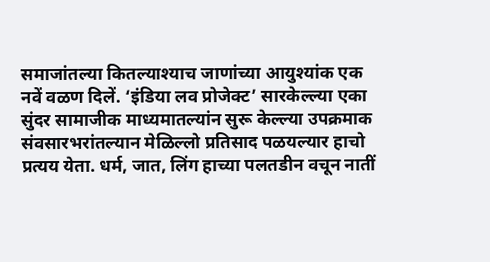समाजांतल्या कितल्याश्याच जाणांच्या आयुश्यांक एक नवें वळण दिलें. ‘इंडिया लव प्रोजेक्ट’ सारकेल्ल्या एका सुंदर सामाजीक माध्यमातल्यांन सुरू केल्ल्या उपक्रमाक संवसारभरांतल्यान मेळिल्लो प्रतिसाद पळयल्यार हाचो प्रत्यय येता. धर्म, जात, लिंग हाच्या पलतडीन वचून नातीं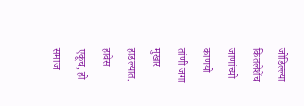जोडिल्ल्या कितलेशेंच जाणांच्यो काणयो तांणी जगा मुखार हाडल्यात. हावेस एकूच, हो समाज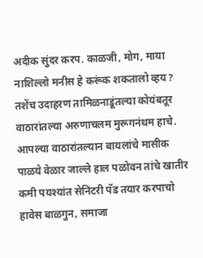अदीक सुंदर करप. काळजी, मोग, माया नाशिल्लो मनीस हे करूंक शकतालो व्हय? तशेंच उदाहरण तामिळनाडूंतल्या कोयंबतूर वाठारांतल्या अरुणाचलम मुरूगनंथम हाचे. आपल्या वाठारांतल्यान बायलांचे मासीक पाळये वेळार जाल्ले हाल पळोवन तांचे खातीर कमी पयश्यांत सेनिटरी पॅड तयार करपाचो हावेस बाळगुन, समाजा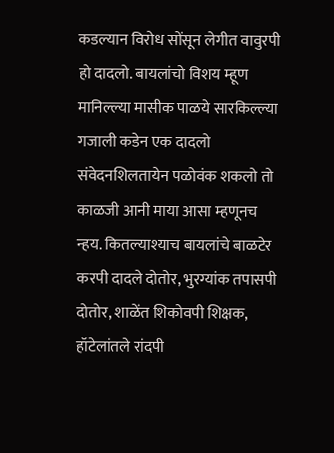कडल्यान विरोध सोंसून लेगीत वावुरपी हो दादलो. बायलांचो विशय म्हूण मानिल्ल्या मासीक पाळये सारकिल्ल्या गजाली कडेन एक दादलो संवेदनशिलतायेन पळोवंक शकलो तो काळजी आनी माया आसा म्हणूनच न्हय. कितल्याश्याच बायलांचे बाळटेर करपी दादले दोतोर, भुरग्यांक तपासपी दोतोर, शाळेंत शिकोवपी शिक्षक, हॉटेलांतले रांदपी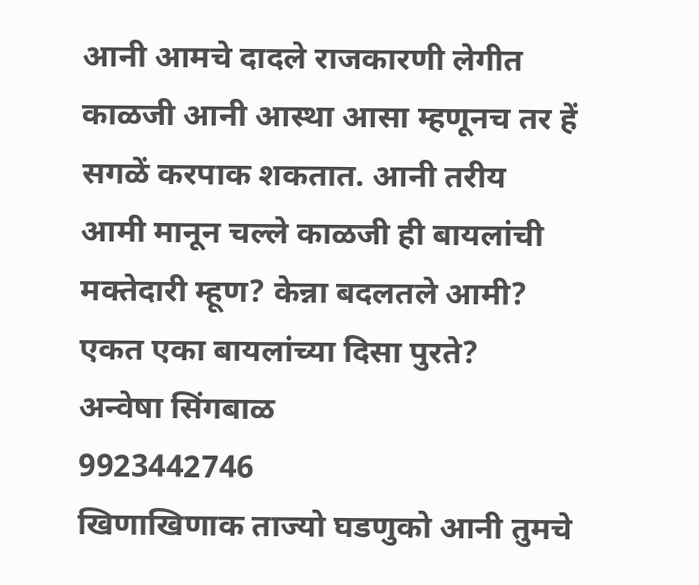आनी आमचे दादले राजकारणी लेगीत काळजी आनी आस्था आसा म्हणूनच तर हें सगळें करपाक शकतात. आनी तरीय आमी मानून चल्ले काळजी ही बायलांची मक्तेदारी म्हूण? केन्ना बदलतले आमी? एकत एका बायलांच्या दिसा पुरते?
अन्वेषा सिंगबाळ
9923442746
खिणाखिणाक ताज्यो घडणुको आनी तुमचे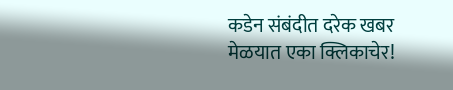कडेन संबंदीत दरेक खबर मेळयात एका क्लिकाचेर!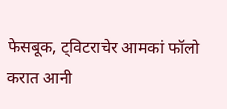फेसबूक, ट्विटराचेर आमकां फॉलो करात आनी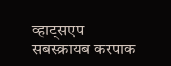व्हाट्सएप सबस्क्रायब करपाक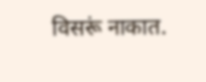विसरूं नाकात.